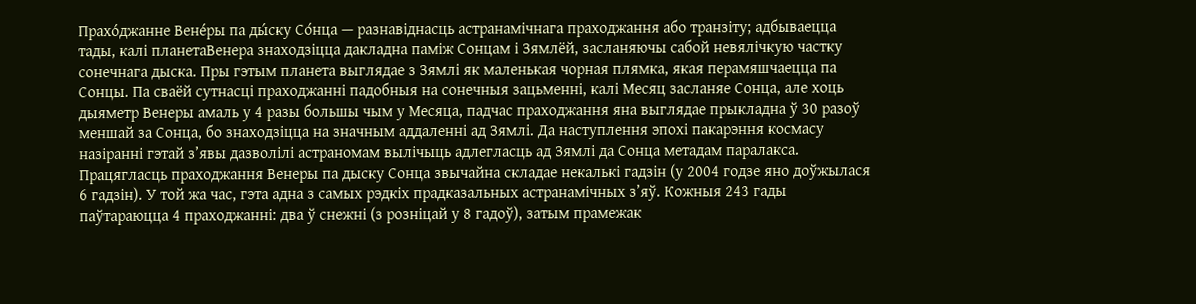Прахо́джанне Вене́ры па ды́ску Со́нца — разнавіднасць астранамічнага праходжання або транзіту; адбываецца тады, калі планетаВенера знаходзіцца дакладна паміж Сонцам і Зямлёй, засланяючы сабой невялічкую частку сонечнага дыска. Пры гэтым планета выглядае з Зямлі як маленькая чорная плямка, якая перамяшчаецца па Сонцы. Па сваёй сутнасці праходжанні падобныя на сонечныя зацьменні, калі Месяц засланяе Сонца, але хоць дыяметр Венеры амаль у 4 разы большы чым у Месяца, падчас праходжання яна выглядае прыкладна ў 30 разоў меншай за Сонца, бо знаходзіцца на значным аддаленні ад Зямлі. Да наступлення эпохі пакарэння космасу назіранні гэтай з’явы дазволілі астраномам вылічыць адлегласць ад Зямлі да Сонца метадам паралакса.
Працягласць праходжання Венеры па дыску Сонца звычайна складае некалькі гадзін (у 2004 годзе яно доўжылася 6 гадзін). У той жа час, гэта адна з самых рэдкіх прадказальных астранамічных з’яў. Кожныя 243 гады паўтараюцца 4 праходжанні: два ў снежні (з розніцай у 8 гадоў), затым прамежак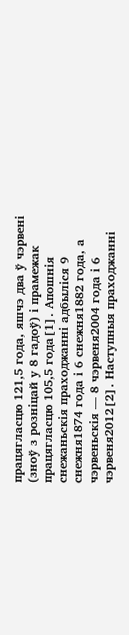працягласцю 121,5 года, яшчэ два ў чэрвені (зноў з розніцай у 8 гадоў) і прамежак працягласцю 105,5 года[1]. Апошнія снежаньскія праходжанні адбыліся 9 снежня1874 года і 6 снежня1882 года, а чэрвеньскія — 8 чэрвеня2004 года і 6 чэрвеня2012[2]. Наступныя праходжанні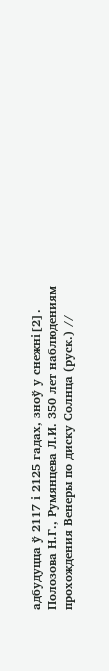адбудуцца ў 2117 і 2125 гадах, зноў у снежні[2].
Полозова Н.Г., Румянцева Л.И. 350 лет наблюдениям прохождения Венеры по диску Солнца (руск.) //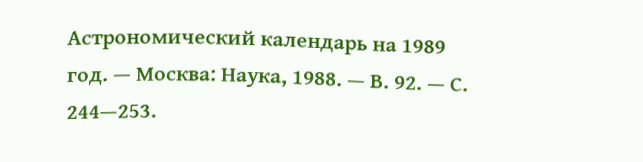Астрономический календарь на 1989 год. — Москва: Наука, 1988. — В. 92. — С. 244—253.